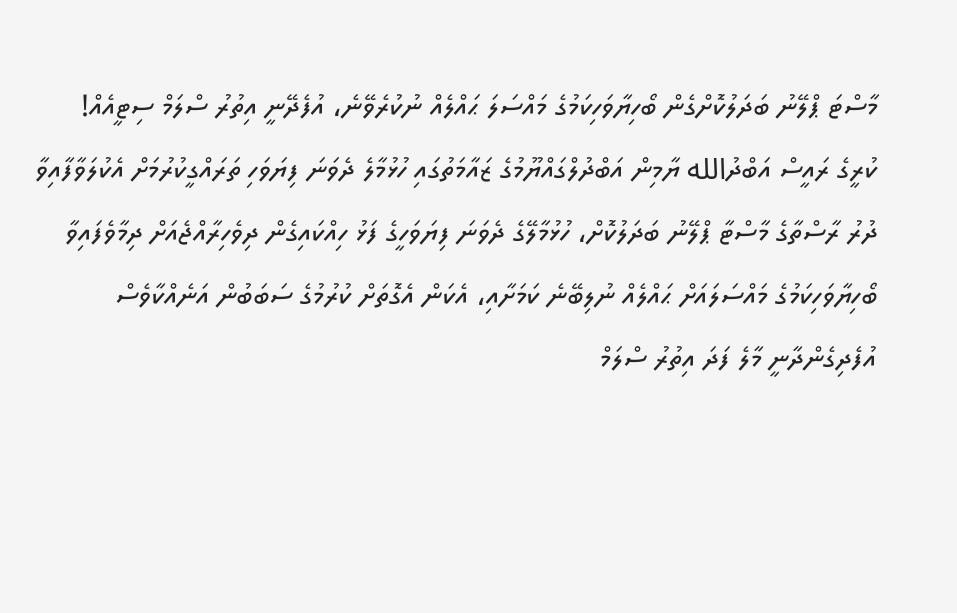މާސްޓަ ޕްލޭނު ބަދަލުކޮށްގެން ބޯހިޔާވަހިކަމުގެ މައްސަލަ ޙައްލެއް ނުކުރެވޭނެ، އުފެދޭނީ އިތުރު ސްލަމް ސިޓީއެއް!
ކުރީގެ ރައީސް އަބްދުالله ޔާމިން އަބްދުލްގައްޔޫމުގެ ޒައާމަތުގައި ހުޅުމާލެ ދެވަނަ ފިޔަވަހި ތަރައްގީކުރުމަށް އެކުލަވާފާއިވާ ދުރު ރާސްތާގެ މާސްޓާ ޕްލޭނު ބަދަލުކޮށް، ހުޅުމާލޭގެ ދެވަނަ ފިޔަވަހީގެ ފަޅު ހިއްކައިގެން ދިވެހިރާއްޖެއަށް ދިމާވެފައިވާ ބޯހިޔާވަހިކަމުގެ މައްސަލައަށް ޙައްލެއް ނުލިބޭނެ ކަމަށާއި، އެކަން އެގޮތަށް ކުރުމުގެ ސަބަބުން އަނެއްކާވެސް އުފެދިގެންދާނީ މާލެ ފަދަ އިތުރު ސްލަމް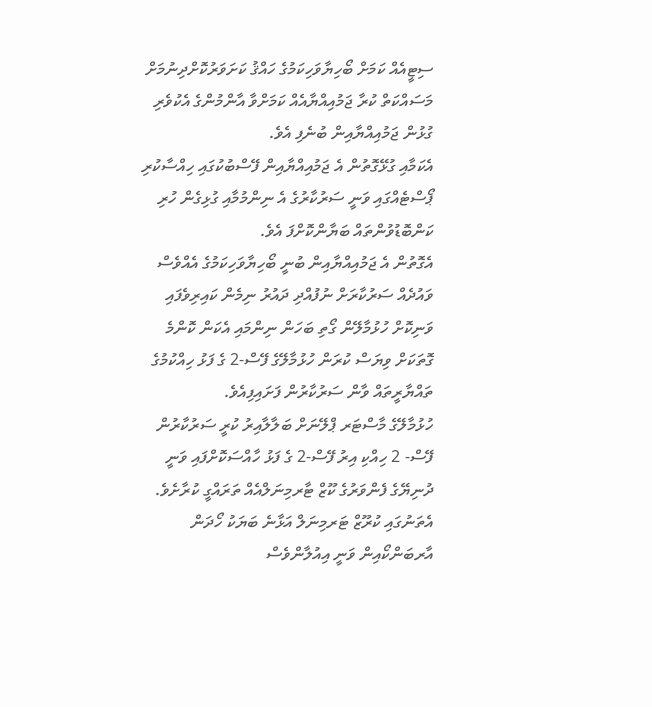ސިޓީއެއް ކަމަށް ބޯހިޔާވަހިކަމުގެ ހައްޤު ކަށަވަރުކޮށްދިނުމަށް މަސައްކަތް ކުރާ ޖަމުއިއްޔާއެއް ކަމަށްވާ އާންމުންގެ އެކުވެރި ގުޅުން ޖަމުއިއްޔާއިން ބުނެފި އެވެ.
އެކަމާއި ގުޅޭގޮތުން އެ ޖަމުއިއްޔާއިން ފޭސްބުކުގައި ހިއްސާކުރި ޕޯސްޓެއްގައި ވަނީ ސަރުކާރުގެ އެ ނިންމުމާއި ގުޅިގެން ހުރި ކަންބޮޑުވުންތައް ބަޔާންކޮށްފަ އެވެ.
އެގޮތުން އެ ޖަމުއިއްޔާއިން ބުނީ ބޯހިޔާވަހިކަމުގެ އެއްވެސް ވައުދެއް ސަރުކާރަށް ނުފުއްދި ދައުރު ނިމެން ކައިރިވެފައި ވަނިކޮށް ހުޅުމާލޭން ގޯތި ބަހަން ނިންމައި އެކަން ކޮންމެ ގޮތަކަށް ވިޔަސް ކުރަން ހުޅުމާލޭގެ ފޭސް-2 ގެ ފަޅު ހިއްކުމުގެ ތައްޔާރީތައް ވާން ސަރުކާރުން ފަށައިފިއެވެ.
ހުޅުމާލޭގެ މާސްޓަރ ޕްލޭނަށް ބަލާލާއިރު ކުރީ ސަރުކާރުން ފޭސް- 2 ހިއްކި އިރު ފޭސް-2 ގެ ފަޅު ހާއްސަކޮށްފައި ވަނީ ދުނިޔޭގެ ފެންވަރުގެ ކޫޒް ޓާރމިނަލްއެއް ތަރައްގީ ކުރާށެވެ. އެތަނުގައި ކުރޫޒް ޓަރމިނަލް އަޅާނެ ބަޔަކު ހޯދަން އާރބަންކޯއިން ވަނީ އިއުލާންވެސް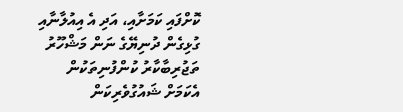ކޮށްފައި ކަމަށާއި، އަދި އެ އިއުލާނާއި ގުޅިގެން ދުނިޔޭގެ ނަން މަޝްހޫރު ތަޖުރިބާކާރު ކުންފުނިތަކުން އެކަމަށް ޝައުގުވެރިކަން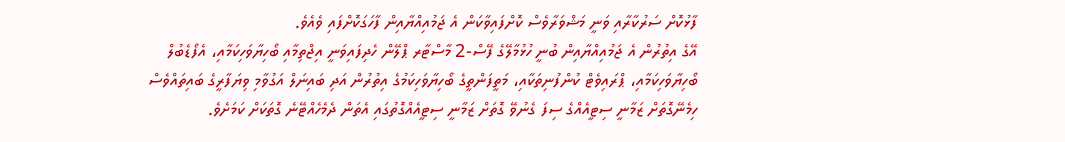ފާޅުކޮށް ސަރުކާރާއި ވަނީ މަޝްވަރާވެސް ކޮށްފައިވާކަން އެ ޖަމުއިއްޔާއިން ފާހަގަކޮށްފައި ވެއެވެ.
އޭގެ އިތުރުން އެ ޖަމުއިއްޔާއިން ބުނީ ހުޅުމާލޭގެ ފޭސް-2 މާސްޓާރ ޕްލޭން ހެދިފައިވަނީ އިޖްތިމާއި ބޯހިޔާވަހިކަމާއި، އެފޯޑެބުލް ބޯހިޔާވަހިކަމާއި، ޕްރައިވެޓް ކުންފުނިތަކާއި، މަތީފަންތީގެ ބޯހިޔާވަހިކަމުގެ އިތުރުން އަދި ބައިނަލް އަގުވާމި ވިޔަފާރީގެ ބައިތައްވެސް ހިމެނޭގޮތަށް ޒަމާނީ ސިޓީއެއްގެ ސިފަ ގެނުވޭ ގޮތަށް ޒަމާނީ ސިޓީއެއްގޮތުގައި އެތަން ދެމެހެއްޓޭނެ ގޮތަކަށް ކަމަށެވެ.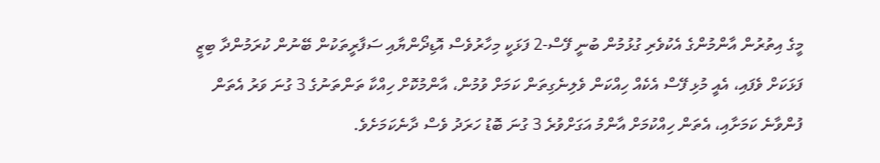މީގެ އިތުރުން އާންމުންގެ އެކުވެރި ގުޅުމުން ބުނީ ފޭސް-2 ފަޅަކީ މިހާރުވެސް އޮޑިދޯންޔާއި ސަފާރީތަކުން ބޭނުން ކުރަމުންދާ ބިޒީ ފަޅަކަށް ވެފައި، އެއީ މުޅި ފޭސް އެކެއް ހިއްކަން ވެލިނެގިތަން ކަމަށް ވުމުން، އާންމުކޮށް ހިއްކާ ތަންތަނުގެ 3 ގުނަ ވަރު އެތަން ފުންވާނެ ކަމަށާއި، އެތަން ހިއްކުމަށް އާންމު އަގަށްވުރެ 3 ގުނަ ބޮޑު ހަރަދު ވެސް ދާނެކަމަށެވެ.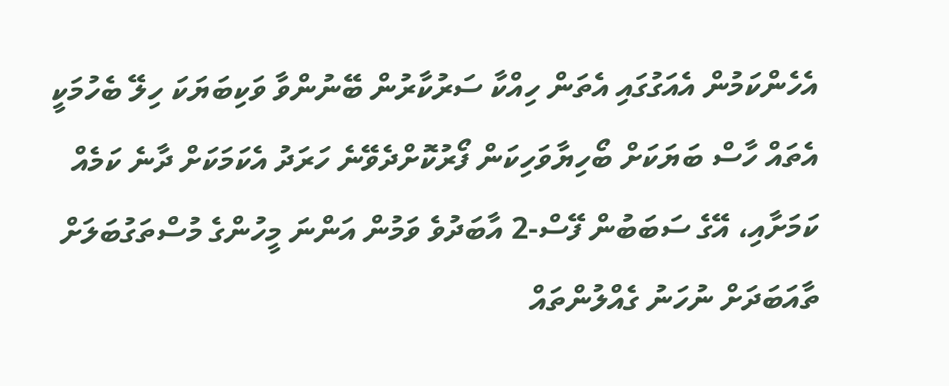އެހެންކަމުން އެއަގުގައި އެތަން ހިއްކާ ސަރުކާރުން ބޭނުންވާ ވަކިބަޔަކަ ހިލޭ ބެހުމަކީ އެތައް ހާސް ބަޔަކަށް ބޯހިޔާވަހިކަން ފޯރުކޮށްދެވޭނެ ހަރަދު އެކަމަކަށް ދާނެ ކަމެއް ކަމަށާއި، އޭގެ ސަބަބުން ފޭސް-2 އާބަދުވެ ވަމުން އަންނަ މީހުންގެ މުސްތަގުބަލަށް ތާއަބަދަށް ނުހަނު ގެއްލުންތައް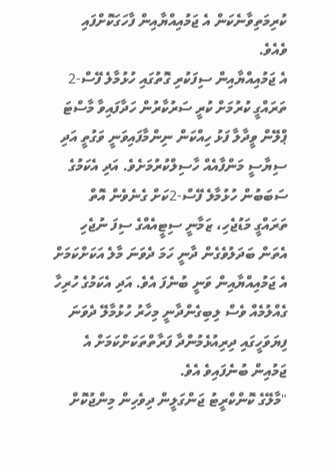ކުރިމަތިވާނެކަން އެ ޖަމުއިއްޔާއިން ފާހަގަކޮށްފައި ވެއެވެ.
އެ ޖަމުއިއްޔާއިން ސިފަކުރި ގޮތުގައި ހުޅުމާލެ ފޭސް-2 ތަރައްގީ ކުރުމަށް ކުރީ ސަރުކާރުން ހަދާފައިވާ މާސްޓަ ޕްލޭން ވީދާލާ ފަޅު ހިއްކަން ނިންމާފައިވަނީ ވަގުތީ އަދި ސިޔާސީ މަންފާއެއް ހާސިލްކުރުމަށެވެ. އަދި އެކަމުގެ ސަބަބުން ހުޅުމާލެ ފޭސް-2ކަށް ގެނެވެން އޮތް ތަރައްގީ މަޑުޖެހި، ޒަމާނީ ސިޓީއެއްގެ ސިފަ ނުޖެހި އެތަން ބަދަލުވެގެން ދާނީ ހަމަ ދެވަނަ މާލެ އަކަށްކަމަށް އެ ޖަމުއިއްޔާއިން ވަނީ ބުނެފަ އެވެ. އަދި އެކަމުގެ ހުރިހާ ގެއްލުމެއް ވެސް ލިބިގެންދާނީ މިހާރު ހުޅުމާލޭ ދެވަނަ ފިޔަވަހީގައި ދިރިއުޅެމުންދާ ފަރާތްތަކަށްކަމަށް އެ ޖަމުއިން ބުނެފައިވެ އެވެ.
"މާލޭގެ ކޮންކްރީޓު ޖަންގަލީން ދިވެހިން މިންޖުކޮށް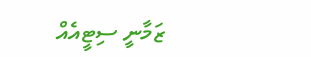ޒަމާނީ ސިޓީއެއް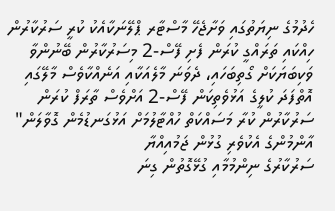ހެދުމުގެ ނިޔަތުގައި ވަށާޖެހޭ މާސްޓާރ ޕްލޭނަކާއެކު ކުރީ ސަރުކާރުން ހިއްކައި ތަރައްގީ ކުރަން ފެށި ފޭސް-2 މިސަރުކާރުން ބޭނުންވާ ވަކިބަޔަކަށް ގޯތިބަހައި، ދެވަނަ މާލެއަކާއި އަނެއްކާވެސް މާލޭގައި އޮތްފަދަ ކުލީގެ އަޅުވެތިކަން ފޭސް-2 އަށްވެސް ތާރަފް ކުރަން ސަރުކާރުން ކުރާ މަސައްކަތް ހުއްޓާލުމަށް އަޅުގަނޑުމެން ގޮވާލަން"
އާންމުންގެ އެކުވެރި ގުޅުން ޖަމުއިއްޔާ
ސަރުކާރުގެ ނިންމުމާއި ގުޅޭގޮތުން ގިނަ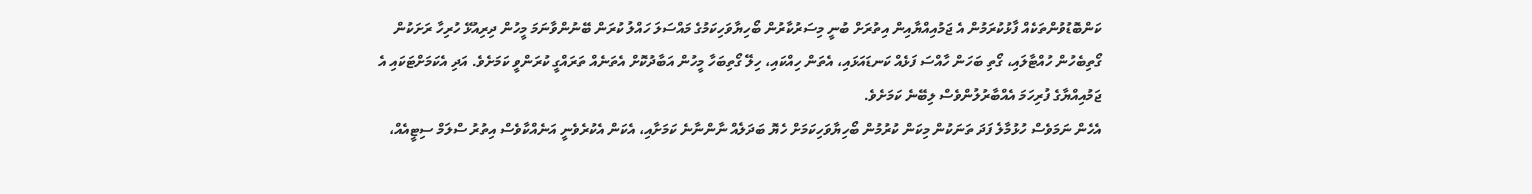ކަންބޮޑުވުންތަކެއް ފާޅުކުރަމުން އެ ޖަމުއިއްޔާއިން އިތުރަށް ބުނީ މިސަރުކާރުން ބޯހިޔާވަހިކަމުގެ މައްސަލަ ހައްލު ކުރަން ބޭނުންވާނަމަ މީހުން ދިރިއުޅޭ ހުރިހާ ރަށަކުން ގޯތިބެހުން ހުއްޓާލައި، ގޯތި ބަހަން ހާއްސަ ފަޅެއް ކަނޑައަޅައި، އެތަން ހިއްކައި، ހިލޭ ގޯތިބަހާ މީހުން އަބާދުކޮށް އެތަނެއް ތަރައްގީ ކުރަންވީ ކަމަށެވެ. އަދި އެކަމަށްޓަކައި އެ ޖަމުއިއްޔާގެ ފުރިހަމަ އެއްބާރުލުންވެސް ލިބޭނެ ކަމަށެވެ.
އެހެން ނަމަވެސް ހުޅުމާލެ ފަދަ ތަނަކުން މިކަން ކުރުމުން ބޯހިޔާވަހިކަމަށް ހެޔޮ ބަދަލެއް ނާންނާނެ ކަމަށާއި، އެކަން އެކުރެވެނީ އަނެއްކާވެސް އިތުރު ސްލަމް ސިޓީއެއް،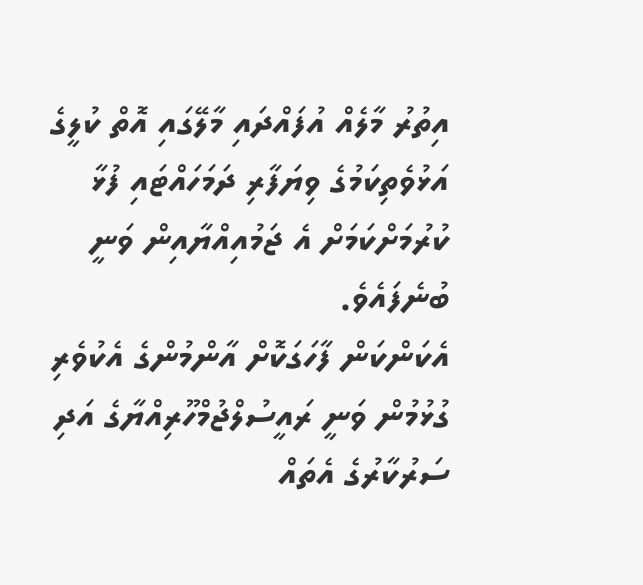އިތުރު މާލެއް އުފައްދައި މާލޭގައި އޮތް ކުލީގެ އަޅުވެތިކަމުގެ ވިޔަފާރި ދަމަހައްޓައި ފުޅާ ކުރުމަށްކަމަށް އެ ޖަމުއިއްޔާއިން ވަނީ ބުނެފައެވެ.
އެކަންކަން ފާހަގަކޮށް އާންމުންގެ އެކުވެރި ގުޅުމުން ވަނީ ރައީސުލްޖުމްހޫރިއްޔާގެ އަދި ސަރުކާރުގެ އެތައް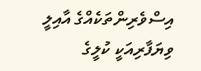އިސްވެރިންތަކެއްގެ އާއިލީ ވިޔަފާރިއަކީ ކުލީގެ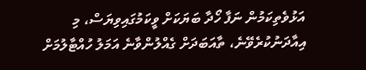އަޅުވެތިކަމުން ނަފާ ހޯދާ ބަޔަކަށް ވީކަމުގައިވިޔަސް، މި އިއާދަނުކުރެވޭނެ، ތާއަބަދަށް ގެއްލުންވާނެ އަމަލު ހުއްޓާލުމަށް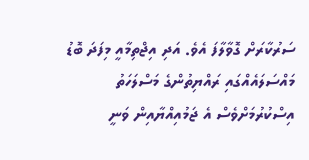ސަރުކާރަށް ގޮވާލާފަ އެވެ. އަދި އިޖްތިމާއީ މިފަދަ ބޮޑު މައްސަލައެއްގައި ރައްޔިތުންގެ މަސްލަހަތު އިސްކުރުމަށްވެސް އެ ޖަމުއިއްޔާއިން ވަނީ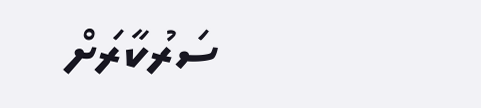ސަރުކާރަށް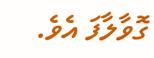ގޮވާލާފަ އެވެ.